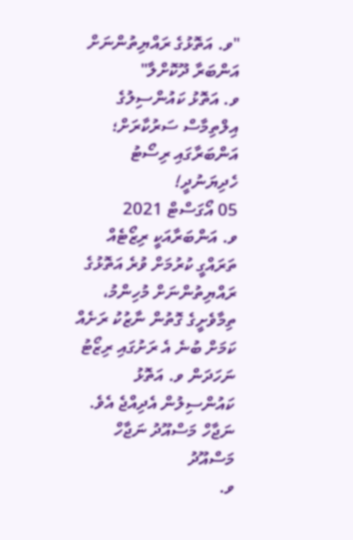"ވ. އަތޮޅުގެ ރައްޔިތުންނަށް އަންބަރާ ދޫކޮށްލާ"
ވ. އަތޮޅު ކައުންސިލުގެ އިލްތިމާސް ސަރުކާރަށް؛ އަންބަރާގައި ރިސޯޓު ހެދިޔަނުދީ!
05 އޯގަސްޓް 2021
ވ. އަންބަރާއަކީ ރިޒޯޓެއް ތަރައްގީ ކުރުމަށް ވުރެ އަތޮޅުގެ ރައްޔިތުންނަށް މުހިންމު، ތިމާވެށީގެ ގޮތުން ނާޒުކު ރަށެއް ކަމަށް ބުނެ އެ ރަށުގައި ރިޒޯޓު ނަހަދަން ވ. އަތޮޅު ކައުންސިލުން އެދިއްޖެ އެވެ.
ނަޖާހް މަސްއޫދު ނަޖާހް މަސްއޫދު
ވ.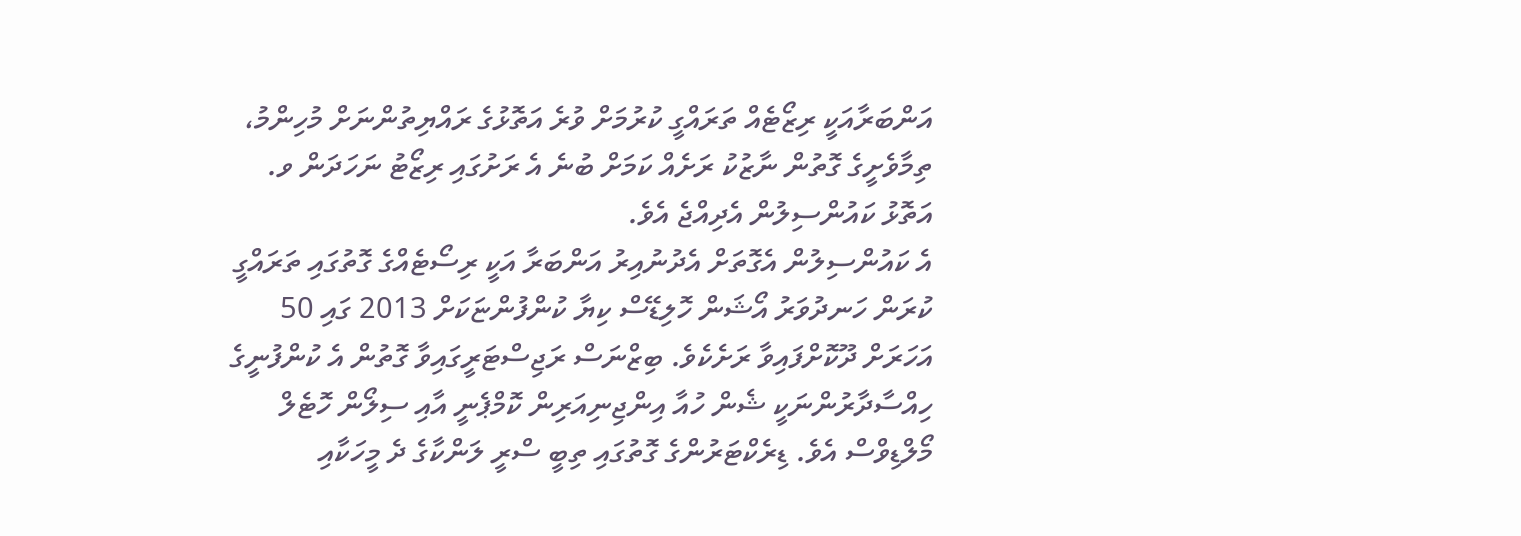އަންބަރާއަކީ ރިޒޯޓެއް ތަރައްގީ ކުރުމަށް ވުރެ އަތޮޅުގެ ރައްޔިތުންނަށް މުހިންމު، ތިމާވެށީގެ ގޮތުން ނާޒުކު ރަށެއް ކަމަށް ބުނެ އެ ރަށުގައި ރިޒޯޓު ނަހަދަން ވ. އަތޮޅު ކައުންސިލުން އެދިއްޖެ އެވެ.
އެ ކައުންސިލުން އެގޮތަށް އެދުނުއިރު އަންބަރާ އަކީ ރިސޯޓެއްގެ ގޮތުގައި ތަރައްގީ ކުރަން ހަނދުވަރު އޯޝަން ހޮލިޑޭސް ކިޔާ ކުންފުންޏަކަށް 2013 ގައި 50 އަހަރަށް ދޫކޮށްފައިވާ ރަށެކެވެ. ބިޒްނަސް ރަޖިސްޓަރީގައިވާ ގޮތުން އެ ކުންފުނީގެ ހިއްސާދާރުންނަކީ ޝެން ހުއާ އިންޖިނިއަރިން ކޮމްޕެނީ އާއި ސިލޯން ހޮޓެލް މޯލްޑިވްސް އެވެ. ޑިރެކްޓަރުންގެ ގޮތުގައި ތިބީ ސްރީ ލަންކާގެ ދެ މީހަކާއި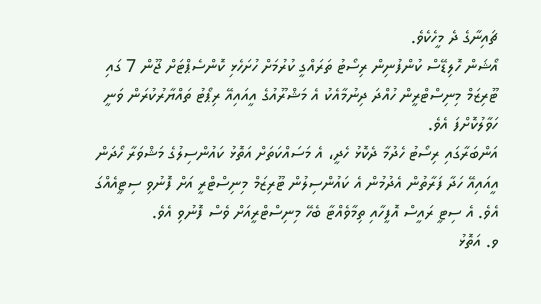ޗައިނާގެ ދެ މީހެކެވެ.
އޯޝަން ހޮލިޑޭސް ކުންފުނިން ރިސޯޓު ތަރައްގީ ކުރުމަށް ހުށަހެޅި ކޮންސެޕްޓަށް ޖޫން 7 ގައި ޓޫރިޒަމް މިނިސްޓްރީން ހުއްދަ ދިނުމާއެކު އެ މަޝްރޫއުގެ އީއައިއޭ ރިޕޯޓު ތައްޔާރުކުރަން ވަނީ ހަވާލުކޮށްފަ އެވެ.
އަންބަރާގައި ރިސޯޓު ހެދުމާ ދެކޮޅު ހެދީ، އެ މަސައްކަތަށް އަތޮޅު ކައުންސިލުގެ މަޝްވަރާ ހޯދަން އީއައިއޭ ހަދާ ފަރާތުން އެދުމުން އެ ކައުންސިލުން ޓޫރިޒަމް މިނިސްޓްރީ އަށް ފޮނުވި ސިޓީއެއްގަ އެވެ. އެ ސިޓީ ރައީސް އޮފީހާއި ތިމާވެއްޓާ ބެހޭ މިނިސްޓްރީއަށް ވެސް ފޮނުވި އެވެ.
ވ. އަތޮޅު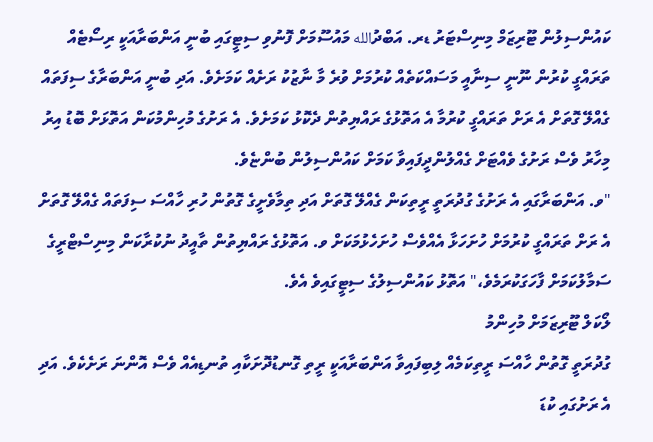ކައުންސިލުން ޓޫރިޒަމް މިނިސްޓަރު ޑރ. އަބްދުالله މައުސޫމަށް ފޮނުވި ސިޓީގައި ބުނީ އަންބަރާއަކީ ރިސޯޓެއް ތަރައްގީ ކުރުން ނޫނީ ސިނާއީ މަސައްކަތެއް ކުރުމަށް ވުރެ މާ ނާޒުކު ރަށެއް ކަމަށެވެ. އަދި ބުނީ އަންބަރާގެ ސިފަތައް ގެއްލޭ ގޮތަށް އެ ރަށް ތަރައްގީ ކުރުމާ އެ އަތޮޅުގެ ރައްޔިތުން ދެކޮޅު ކަމަށެވެ. އެ ރަށުގެ މުހިންމުކަން އަތޮޅަށް ބޮޑު އިރު މިހާރު ވެސް ރަށުގެ ވެއްޓަށް ގެއްލުންދީފައިވާ ކަމަށް ކައުންސިލުން ބުންޏެވެ.
"ވ. އަންބަރާގައި އެ ރަށުގެ ގުދުރަތީ ރީތިކަން ގެއްލޭ ގޮތަށް އަދި ތިމާވެށީގެ ގޮތުން ހުރި ހާއްސަ ސިފަތައް ގެއްލޭ ގޮތަށް އެ ރަށް ތަރައްގީ ކުރުމަށް ހުށަހަޅާ އެއްވެސް ހުށަހެޅުމަކަށް ވ. އަތޮޅުގެ ރައްޔިތުން ތާއީދު ނުކުރާކަން މިނިސްޓްރީގެ ސަމާލުކަމަށް ފާހަގަކުރަމެވެ،" އަތޮޅު ކައުންސިލުގެ ސިޓީގައިވެ އެވެ.
ލޯކަލް ޓޫރިޒަމަށް މުހިންމު
ގުދުރަތީ ގޮތުން ހާއްސަ ރީތިކަމެއް ލިބިފައިވާ އަންބަރާއަކީ ރީތި ގޮނޑުދޮށަކާއި ތުނޑިއެއް ވެސް އޮންނަ ރަށެކެވެ. އަދި އެ ރަށުގައި ކުޑަ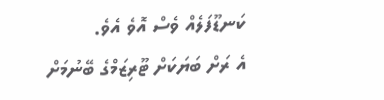ކަނޑޫފަލެއް ވެސް އޮވެ އެވެ.
އެ ރަށް ބަޔަކަށް ޓޫރިޒަމްގެ ބޭނުމަށް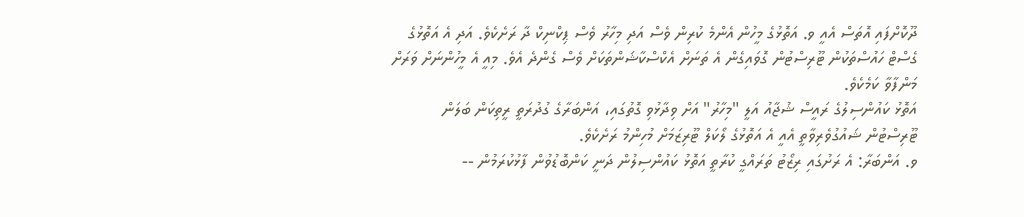ދޫކޮށްފައި އޮތަސް އެއީ ވ. އަތޮޅުގެ މީހުން އެންމެ ކުރިން ވެސް އަދި މިހާރު ވެސް ޕިކްނިކް ދާ ރަށެކެވެ. އަދި އެ އަތޮޅުގެ ގެސްޓް ހައުސްތަކުން ޓޫރިސްޓުން ގޮވައިގެން އެ ތަނަށް އެކްސްކާޝަންތަކަށް ވެސް ގެންދެ އެވެ. މިއީ އެ މީހުންނަށް ވަރަށް މަންފާވާ ކަމެކެވެ.
އަތޮޅު ކައުންސިލުގެ ރައީސް ޝުޖާއު އަލީ "މިހާރު" އަށް ވިދާޅުވި ގޮތުގައި، އަންބަރާގެ ގުދުރަތީ ރީތިކަން ބަލަން ޓޫރިސްޓުން ޝައުގުވެރިވާތީ އެއީ އެ އަތޮޅުގެ ލޯކަލް ޓޫރިޒަމަށް މުހިންމު ރަށެކެވެ.
ވ. އަންބަރާ: އެ ރަށުގައި ރިޒޯޓު ތަރައްގީ ކުރާތީ އަތޮޅު ކައުންސިލުން ދަނީ ކަންބޮޑުވުން ފާޅުކުރަމުން --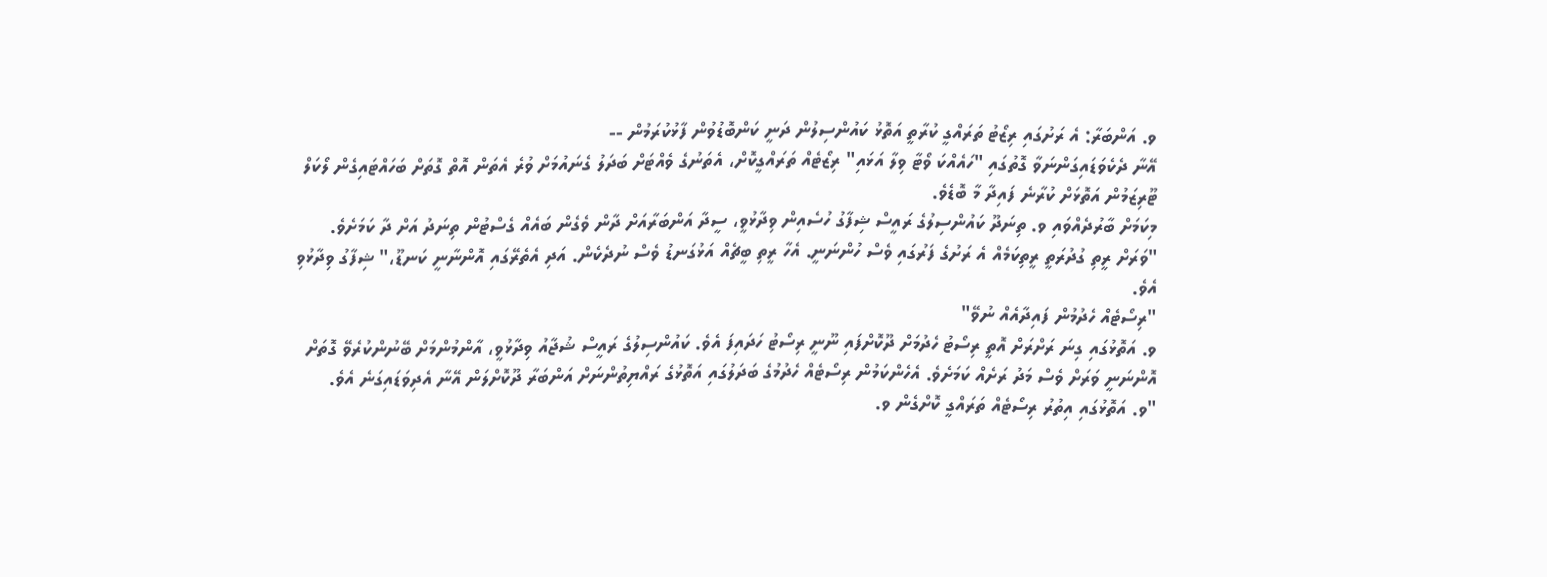ވ. އަންބަރާ: އެ ރަށުގައި ރިޒޯޓު ތަރައްގީ ކުރާތީ އަތޮޅު ކައުންސިލުން ދަނީ ކަންބޮޑުވުން ފާޅުކުރަމުން --
އޭނާ ދެކެވަޑައިގަންނަވާ ގޮތުގައި "ހައެއްކަ ވޯޓާ ވިލާ އަޅައި" ރިޒޯޓެއް ތަރައްގީކޮށް، އެތަނުގެ ވެއްޓަށް ބަދަލު ގެނައުމަށް ވުރެ އެތަން އޮތް ގޮތަށް ބަހައްޓައިގެން ލޯކަލް ޓޫރިޒަމުން އަތޮޅަށް ކުރާނެ ފައިދާ މާ ބޮޑެވެ.
މިކަމަށް ބާރުދެއްވައި ވ. ތިނަދޫ ކައުންސިލުގެ ރައީސް ޝިފާގު ހުސެއިން ވިދާޅުވީ، ސީދާ އަންބަރާއަށް ދާން ވެގެން ބައެއް ގެސްޓުން ތިނަދު އަށް ދާ ކަމަށެވެ.
"ވަރަށް ރީތި ގުދުރަތީ ރީތިކަމެއް އެ ރަށުގެ ފަރުގައި ވެސް ހުންނަނީ. އެހާ ރީތި ބީޗެއް އަޅުގަނޑު ވެސް ނުދެކެން. އަދި އެތެރޭގައި އޮންނާނީ ކަނޑޫ،" ޝިފާގު ވިދާޅުވި އެވެ.
"ރިސޯޓެއް ހެދުމުން ފައިދާއެއް ނުވޭ"
ވ. އަތޮޅުގައި ގިނަ ރަށްރަށް އޮތީ ރިސޯޓު ހެދުމަށް ދޫކޮށްފައި ނޫނީ ރިސޯޓު ހަދައިފަ އެވެ. ކައުންސިލުގެ ރައީސް ޝުޖާއު ވިދާޅުވީ، އާންމުންމަށް ބޭނުންކުރެވޭ ގޮތަށް އޮންނަނީ ވަރަށް ވެސް މަދު ރަށެއް ކަމަށެވެ. އެހެންކަމުން ރިސޯޓެއް ހެދުމުގެ ބަދަލުގައި އަތޮޅުގެ ރައްޔިތުންނަށް އަންބަރާ ދޫކޮށްލަން އޭނާ އެދިވަޑައިގަނެ އެވެ.
"ވ. އަތޮޅުގައި އިތުރު ރިސޯޓެއް ތަރައްގީ ކޮށްގެން ވ.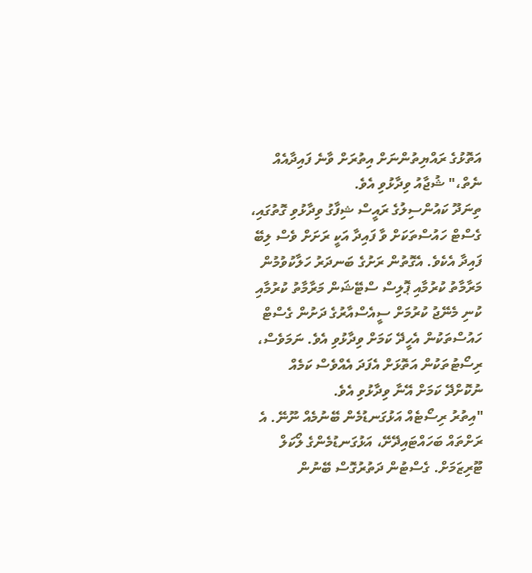އަތޮޅުގެ ރައްޔިތުންނަށް އިތުރަށް ވާނެ ފައިދާއެއް ނެތް،" ޝުޖާއު ވިދާޅުވި އެވެ.
ތިނަދޫ ކައުންސިލުގެ ރައީސް ޝިފާގު ވިދާޅުވި ގޮތުގައި، ގެސްޓް ހައުސްތަކަށް ވާ ފައިދާ އަކީ ރަށަށް ވެސް ލިބޭ ފައިދާ އެކެވެ. އެގޮތުން ރަށުގެ ބަނދަރު ހަލާކުވުމުން މަރާމާތު ކުރުމާއި ޕޮލިސް ސްޓޭޝަން މަރާމާތު ކުރުމާއި ކުނި މެނޭޖު ކުރުމަށް ސީއެސްއާރުގެ ދަށުން ގެސްޓް ހައުސްތަކުން އެހީދޭ ކަމަށް ވިދާޅުވި އެވެ. ނަމަވެސް، ރިސޯޓުތަކުން އަތޮޅަށް އެފަދަ އެއްވެސް ކަމެއް ނުކޮށްދޭ ކަމަށް އޭނާ ވިދާޅުވި އެވެ.
"އިތުރު ރިސޯޓެއް އަޅުގަނޑުމެން ބޭނުމެއް ނޫނޭ. އެ ރަށްތައް ބަހައްޓައިދޭށޭ، އަޅުގަނޑުމެންގެ ލޯކަލް ޓޫރިޒަމަށް. ގެސްޓުން ދަތުރުގޮސް ބޭނުން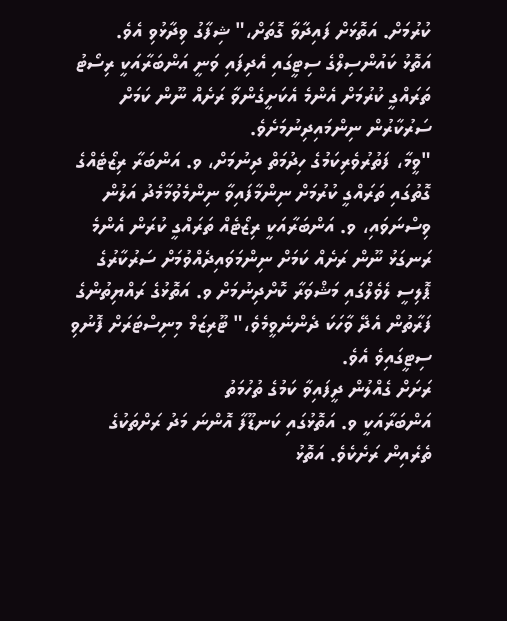ކުރުމަށް. އަތޮޅަށް ފައިދާވާ ގޮތަށް،" ޝިފާގު ވިދާޅުވި އެވެ.
އަތޮޅު ކައުންސިލްގެ ސިޓީގައި އެދިފައި ވަނީ އަންބަރާއަކީ ރިސޯޓު ތަރައްގީ ކުރުމަށް އެންމެ އެކަށީގެންވާ ރަށެއް ނޫން ކަމަށް ސަރުކާރުން ނިންމައިދިނުމަށެވެ.
"ވީމާ، ފަތުރުވެރިކަމުގެ ހިދުމަތް ދިނުމަށް، ވ. އަންބަރާ ރިޒޯޓެއްގެ ގޮތުގައި ތަރައްގީ ކުރުމަށް ނިންމާފައިވާ ނިންމެވުމާމެދު އަލުން ވިސްނަވައި، ވ. އަންބަރާއަކީ ރިޒޯޓެއް ތަރައްގީ ކުރަން އެންމެ ރަނގަޅު ނޫން ރަށެއް ކަމަށް ނިންމަވައިދެއްވުމަށް ސަރުކާރުގެ ޕޮލިސީ ލެވެލްގައި މަޝްވަރާ ކޮށްދިނުމަށް ވ. އަތޮޅުގެ ރައްޔިތުންގެ ފަރާތުން އެދޭ ވާހަކަ ދެންނެވީމެވެ،" ޓޫރިޒަމް މިނިސްޓަރަށް ފޮނުވި ސިޓީގައިވެ އެވެ.
ރަށަށް ގެއްލުން ދީފައިވާ ކަމުގެ ތުހުމަތު
އަންބަރާއަކީ ވ. އަތޮޅުގައި ކަނޑޫފާ އޮންނަ މަދު ރަށްތަކުގެ ތެރެއިން ރަށެކެވެ. އަތޮޅު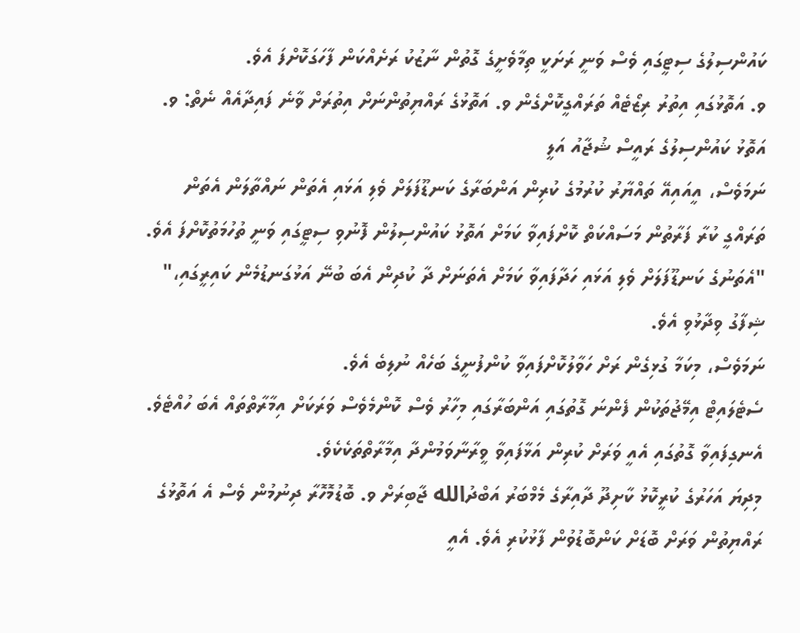ކައުންސިލުގެ ސިޓީގައި ވެސް ވަނީ ރަށަކީ ތިމާވެށީގެ ގޮތުން ނާޒުކު ރަށެއްކަން ފާހަގަކޮށްފަ އެވެ.
ވ. އަތޮޅުގައި އިތުރު ރިޒޯޓެއް ތަރައްގީކޮށްގެން ވ. އަތޮޅުގެ ރައްޔިތުންނަށް އިތުރަށް ވާނެ ފައިދާއެއް ނެތް: ވ. އަތޮޅު ކައުންސިލުގެ ރައީސް ޝުޖާއު އަލީ
ނަމަވެސް، އީއައިއޭ ތައްޔާރު ކުރުމުގެ ކުރިން އަންބަރާގެ ކަނޑޫފަލަށް ވެލި އަޅައި އެތަން ނައްތާލަން އެތަން ތަރައްގީ ކުރާ ފަރާތުން މަސައްކަތް ކޮށްފައިވާ ކަމަށް އަތޮޅު ކައުންސިލުން ފޮނުވި ސިޓީގައި ވަނީ ތުހުމަތުކޮށްފަ އެވެ.
"އެތަނުގެ ކަނޑޫފަލަށް ވެލި އަޅައި ހަދާފައިވާ ކަމަށް އެތަނަށް ދާ ކުދިން އެބަ ބުނޭ އަޅުގަނޑުމެން ކައިރީގައި،" ޝިފާގު ވިދާޅުވި އެވެ.
ނަމަވެސް، މިކަމާ ގުޅިގެން ރަށް ހަވާލުކޮށްފައިވާ ކުންފުނީގެ ބަހެއް ނުލިބެ އެވެ.
ސެޓެލައިޓް އިމޭޖުތަކުން ފެންނަ ގޮތުގައި އަންބަރާގައި މިހާރު ވެސް ކޮންމެވެސް ވަރަކަށް އިމާރާތްތައް އެބަ ހުއްޓެވެ. އެނގިފައިވާ ގޮތުގައި އެއީ ވަރަށް ކުރިން އަޅާފައިވާ ވީރާނާވަމުންދާ އިމާރާތްތަކެކެވެ.
މިދިޔަ އަހަރުގެ ކުރީކޮޅު ކާށިދޫ ދާއިރާގެ މެމްބަރު އަބްދުالله ޖާބިރަށް ވ. ބޮޑުމޮހޮރާ ދިނުމުން ވެސް އެ އަތޮޅުގެ ރައްޔިތުން ވަރަށް ބޮޑަށް ކަންބޮޑުވުން ފާޅުކުރި އެވެ. އެއީ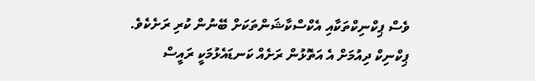ވެސް ޕިކްނިކްތަކާއި އެކްސްކާޝަންތަކަށް ބޭނުން ކުރި ރަށެކެވެ.
ޕިކްނިކް ދިއުމަށް އެ އަތޮޅުން ރަށެއް ކަނޑައެޅުމަކީ ރައީސް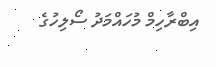އިބްރާހިމް މުހައްމަދު ސޯލިހުގެ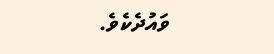ވައުދެކެވެ.